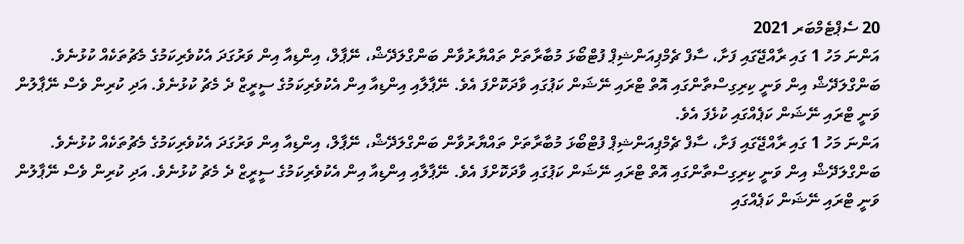20 ސެޕްޓެމްބަރ 2021
އަންނަ މަހު 1 ގައި ރާއްޖޭގައި ފަށާ، ސާފް ޗެމްޕިއަންޝިޕް ފުޓްބޯޅަ މުބާރާތަށް ތައްޔާރުވާން ބަންގްލަދޭޝް، ނޭޕާލް، އިންޑިއާ އިން ވަރުގަދަ އެކުވެރިކަމުގެ މެޗުތަކެއް ކުޅުނެވެ. ބަންގްލަދޭޝް އިން ވަނީ ކިރިގިސްތާންގައި އޮތް ޓްރައި ނޭޝަން ކަޕުގައި ވާދަކޮށްފަ އެވެ. ނޭޕާލާއި އިންޑިއާ އިން އެކުވެރިކަމުގެ ސީރީޒް ދެ މެޗު ކުޅުނެވެ. އަދި ކުރިން ވެސް ނޭޕާލުން ވަނީ ޓްރައި ނޭޝަން ކަޕެއްގައި ކުޅެފަ އެވެ.
އަންނަ މަހު 1 ގައި ރާއްޖޭގައި ފަށާ، ސާފް ޗެމްޕިއަންޝިޕް ފުޓްބޯޅަ މުބާރާތަށް ތައްޔާރުވާން ބަންގްލަދޭޝް، ނޭޕާލް، އިންޑިއާ އިން ވަރުގަދަ އެކުވެރިކަމުގެ މެޗުތަކެއް ކުޅުނެވެ. ބަންގްލަދޭޝް އިން ވަނީ ކިރިގިސްތާންގައި އޮތް ޓްރައި ނޭޝަން ކަޕުގައި ވާދަކޮށްފަ އެވެ. ނޭޕާލާއި އިންޑިއާ އިން އެކުވެރިކަމުގެ ސީރީޒް ދެ މެޗު ކުޅުނެވެ. އަދި ކުރިން ވެސް ނޭޕާލުން ވަނީ ޓްރައި ނޭޝަން ކަޕެއްގައި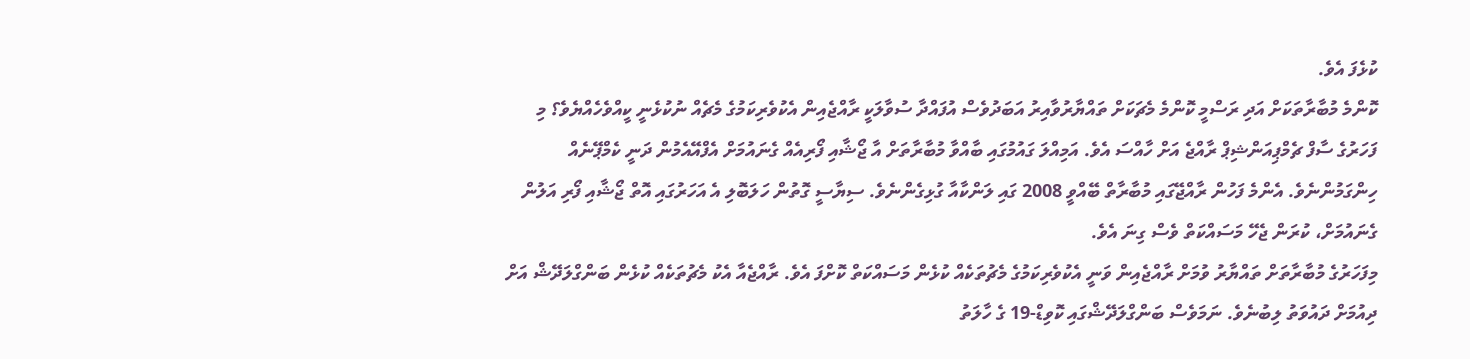ކުޅެފަ އެވެ.
ކޮންމެ މުބާރާތަކަށް އަދި ރަސްމީ ކޮންމެ މެޗަކަށް ތައްޔާރުވާއިރު އަބަދުވެސް އުފައްދާ ސުވާލަކީ ރާއްޖެއިން އެކުވެރިކަމުގެ މެޗެއް ނުކުޅެނީ ކީއްވެހެއްޔެވެ؟ މި ފަހަރުގެ ސާފް ޗެމްޕިއަންޝިޕް ރާއްޖެ އަށް ހާއްސަ އެވެ. އަމިއްލަ ގައުމުގައި ބާއްވާ މުބާރާތަށް އާ ޖޯޝާއި ފޯރިއެއް ގެނައުމަށް އެފްއޭއެމުން ދަނީ ކެމްޕޭނެއް ހިންގަމުންނެވެ. އެންމެ ފަހުން ރާއްޖޭގައި މުބާރާތް ބޭއްވީ 2008 ގައި ލަންކާއާ ގުޅިގެންނެވެ. ސިޔާސީ ގޮތުން ހަލަބޮލި އެ އަހަރުގައި އޮތް ޖޯޝާއި ފޯރި އަލުން ގެނައުމަށް، ކުރަން ޖެހޭ މަސައްކަތް ވެސް ގިނަ އެވެ.
މިފަހަރުގެ މުބާރާތަށް ތައްޔާރު ވުމަށް ރާއްޖެއިން ވަނީ އެކުވެރިކަމުގެ މެޗުތަކެއް ކުޅެން މަސައްކަތް ކޮށްފަ އެވެ. ރާއްޖެއާ އެކު މެޗުތަކެއް ކުޅެން ބަންގްލަދޭޝް އަށް ދިއުމަށް ދައުވަތު ލިބުނެވެ. ނަމަވެސް ބަންގްލަދޭޝްގައި ކޮވިޑް-19 ގެ ހާލަތު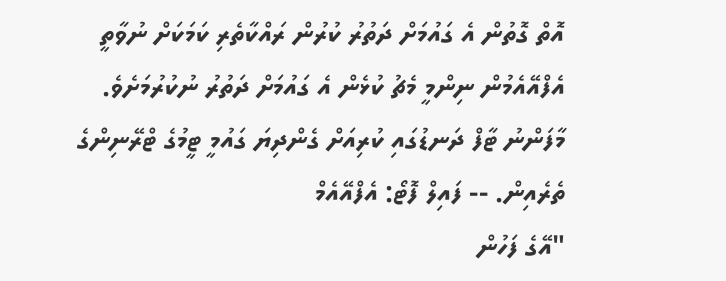އޮތް ގޮތުން އެ ގައުމަށް ދަތުރު ކުރުން ރައްކާތެރި ކަމަކަށް ނުވާތީ އެފްއޭއެމުން ނިންމީ މެޗު ކުޅެން އެ ގައުމަށް ދަތުރު ނުކުރުމަށެވެ.
މާފަންނު ޓާފް ދަނޑުގައި ކުރިއަށް ގެންދިޔަ ގައުމީ ޓީމުގެ ޓްރޭނިންގެ ތެރެއިން. -- ފައިލް ފޮޓޯ: އެފްއޭއެމް
"އޭގެ ފަހުން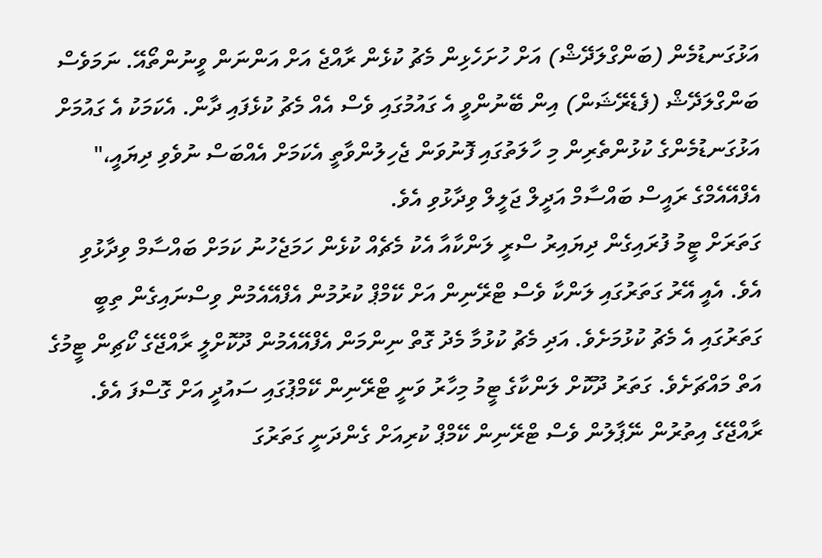އަޅުގަނޑުމެން (ބަންގްލަދޭޝް) އަށް ހުށަހެޅިން މެޗު ކުޅެން ރާއްޖެ އަށް އަންނަން ވީނުންތޯއޭ. ނަމަވެސް ބަންގްލަދޭޝް (ފެޑެރޭޝަން) އިން ބޭނުންވީ އެ ގައުމުގައި ވެސް އެއް މެޗު ކުޅެފައި ދާން. އެކަމަކު އެ ގައުމަށް އަޅުގަނޑުމެންގެ ކުޅުންތެރިން މި ހާލަތުގައި ފޮނުވަން ޖެހިލުންވާތީ އެކަމަށް އެއްބަސް ނުވެވި ދިޔައީ،" އެފްއޭއެމްގެ ރައީސް ބައްސާމް އަދީލް ޖަލީލް ވިދާޅުވި އެވެ.
ގަތަރަށް ޓީމު ފުރައިގެން ދިޔައިރު ސްރީ ލަންކާއާ އެކު މެޗެއް ކުޅެން ހަމަޖެހުނު ކަމަށް ބައްސާމް ވިދާޅުވި އެވެ. އެއީ އޭރު ގަތަރުގައި ލަންކާ ވެސް ޓްރޭނިން އަށް ކޭމްޕް ކުރުމުން އެފްއޭއެމުން ވިސްނައިގެން ތިބީ ގަތަރުގައި އެ މެޗު ކުޅުމަށެވެ. އަދި މެޗު ކުޅުމާ މެދު ގޮތް ނިންމަން އެފްއޭއެމުން ދޫކޮށްލީ ރާއްޖޭގެ ކޯޗިން ޓީމުގެ އަތް މައްޗަށެވެ. ގަތަރު ދޫކޮށް ލަންކާގެ ޓީމު މިހާރު ވަނީ ޓްރޭނިން ކޭމްޕުގައި ސައުދީ އަށް ގޮސްފަ އެވެ.
ރާއްޖޭގެ އިތުރުން ނޭޕާލުން ވެސް ޓްރޭނިން ކޭމްޕް ކުރިއަށް ގެންދަނީ ގަތަރުގަ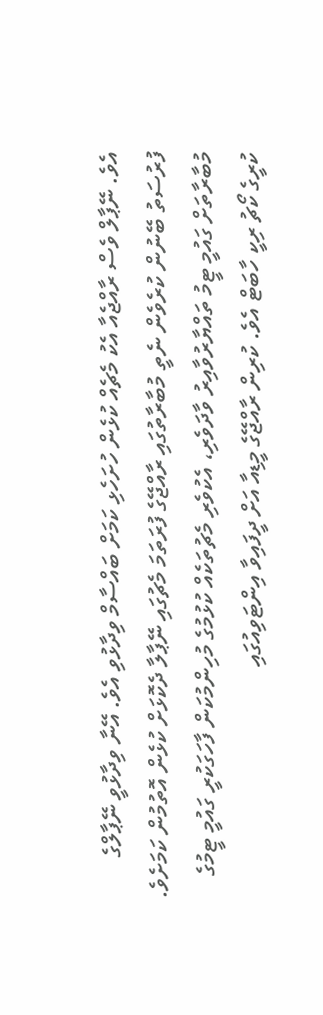އެވެ. ނޭޕާލް ވެސް ރާއްޖެއާ އެކު މެޗެއް ކުޅެން ހުށަހެޅި ކަމަށް ބައްސާމް ވިދާޅުވި އެވެ. އޭނާ ވިދާޅުވީ ނޭޕާލްގެ ފުރުސަތު ބޭނުން ކުރެވެން ނެތީ މުބާރާތުގައި ރާއްޖޭގެ ފުރަތަމަ މެޗުގައި ނޭޕާލާ ދެކޮޅަށް ކުޅެން އޮތުމުން ކަމަށެވެ.
މުބާރާތަށް ގައުމީ ޓީމު ތައްޔާރުވާއިރު ވާދަވެރި، އެކުވެރި މެޗުތަކެއް ކުޅުމުގެ މުހިންމުކަން ފާހަގަކުރީ ގައުމީ ޓީމުގެ ކުރީގެ ކޯޗު ރިކީ ހާބަޓް އެވެ. ކުރިން ރާއްޖޭގެ މީޑިއާ އަށް ދީފައިވާ އިންޓަވިއުގައި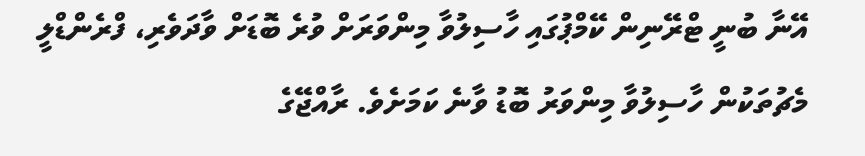އޭނާ ބުނީ ޓްރޭނިން ކޭމްޕުގައި ހާސިލުވާ މިންވަރަށް ވުރެ ބޮޑަށް ވާދަވެރި، ފްރެންޑްލީ މެޗުތަކުން ހާސިލުވާ މިންވަރު ބޮޑު ވާނެ ކަމަށެވެ. ރާއްޖޭގެ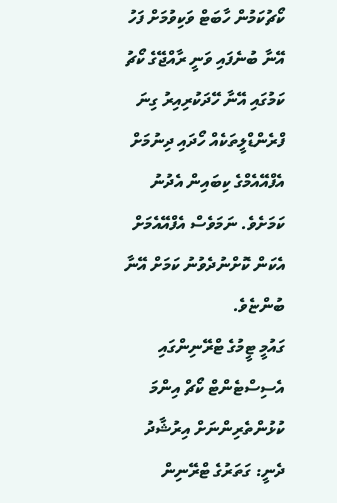ކޯޗުކަމުން ހާބަޓް ވަކިވުމަށް ފަހު އޭނާ ބުނެފައި ވަނީ ރާއްޖޭގެ ކޯޗު ކަމުގައި އޭނާ ހޭދަކުރިއިރު ގިނަ ފްރެންޑްލީތަކެއް ހޯދައި ދިނުމަށް އެފްއޭއެމްގެ ކިބައިން އެދުނު ކަމަށެވެ. ނަމަވެސް އެފްއޭއެމަށް އެކަން ކޮށްނުދެވުނު ކަމަށް އޭނާ ބުންޏެވެ.
ގައުމީ ޓީމުގެ ޓްރޭނިންގައި އެސިސްޓެންޓް ކޯޗް އިންމަ ކުޅުންތެރިންނަށް އިރުޝާދު ދެނީ: ގަތަރުގެ ޓްރޭނިން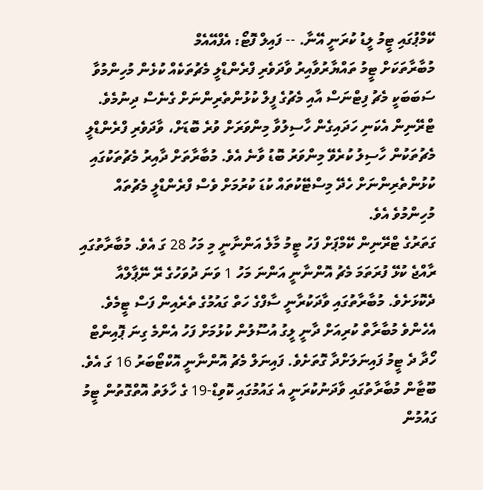ކޭމްޕުގައި ޓީމު ލީޑު ކުރަނީ އޭނާ. -- ފައިލް ފޮޓޯ: އެފްއޭއެމް
މުބާރާތަކަށް ޓީމު ތައްޔާރުވާއިރު ވާދަވެރި ފްރެންޑްލީ މެޗުތަކެއް ކުޅެން މުހިންމުވާ ސަބަބަކީ މެޗު ފިޓްނަސް އާއި މެޗުގެ ފީލް ކުޅުންތެރިންނަށް ގެނެސް ދިނުމެވެ. ޓްރޭނިން އެކަނި ހަދައިގެން ހާސިލުވާ މިންވަރަށް ވުރެ ބޮޑަށް، ވާދަވެރި ފްރެންޑްލީ މެޗުތަކުން ހާސިލު ކުރެވޭ މިންވަރު ބޮޑު ވާނެ އެވެ. މުބާރާތަށް ދާއިރު މެޗުތަކުގައި ކުޅުންތެރިންނަށް ހެދޭ މިސްޓޭކުތައް ކުޑަ ކުރުމަށް ވެސް ފްރެންޑްލީ މެޗުތައް މުހިންމުވެ އެވެ.
ގަތަރުގެ ޓްރޭނިން ކޭމްޕަށް ފަހު ޓީމު މާލެ އަންނާނީ މި މަހު 28 ގަ އެވެ. މުބާރާތުގައި ރާއްޖެ ކުޅޭ ފުރަތަމަ މެޗު އޮންނާނީ އަންނަ މަހު 1 ވަނަ ދުވަހުގެ ރޭ ނޭޕާލްއާ ދެކޮޅަށެވެ. މުބާރާތުގައި ވާދަކުރާނީ ސާފްގެ ހަތް ގައުމުގެ ތެރެއިން ފަސް ޓީމެވެ. އެހެންވެ މުބާރާތް ކުރިއަށް ދާނީ ލީގު އުސޫލުން ކުޅުމަށް ފަހު އެންމެ ގިނަ ޕޮއިންޓް ހޯދާ ދެ ޓީމު ފައިނަލަށްދާ ގޮތަށެވެ. ފައިނަލް މެޗު އޮންނާނީ އޮކްޓޯބަރު 16 ގަ އެވެ. ބޫޓާން މުބާރާތުގައި ވާދަނުކުރަނީ އެ ގައުމުގައި ކޮވިޑް-19 ގެ ހާލަތު އޮތްގޮތުން ޓީމު ގައުމުން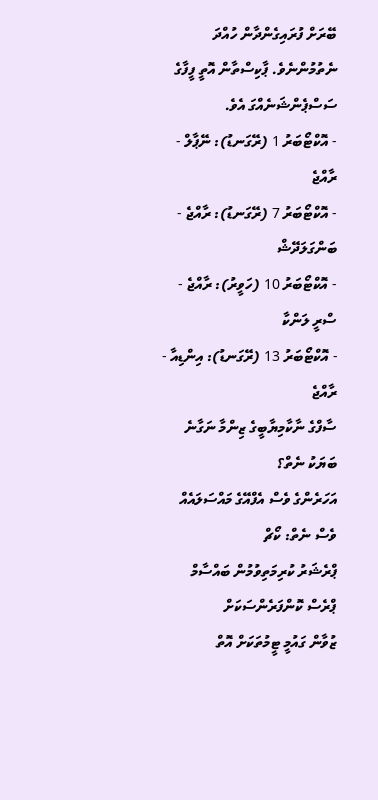ބޭރަށް ފުރައިގެންދާން ހުއްދަ ނެތުމުންނެވެ. ޕާކިސްތާން އޮތީ ފީފާގެ ސަސްޕެންޝަނެއްގަ އެވެ.
- އޮކްޓޯބަރު 1 (ރޭގަނޑު): ނޭޕާލް - ރާއްޖެ
- އޮކްޓޯބަރު 7 (ރޭގަނޑު): ރާއްޖެ - ބަންގަލަދޭޝް
- އޮކްޓޯބަރު 10 (ހަވީރު): ރާއްޖެ - ސްރީ ލަންކާ
- އޮކްޓޯބަރު 13 (ރޭގަނޑު): އިންޑިއާ - ރާއްޖެ
ސާފްގެ ނާކާމިޔާބީގެ ޒިންމާ ނަގާނެ ބަޔަކު ނެތް؟
އަހަރެންގެ ވެސް އެފްއޭގެ މައްސަލައެއް ވެސް ނެތް: ކޯޗް
ޕްރެޝަރު ކުރިމަތިވުމުން ބައްސާމް ޕްރެސް ކޮންފަރެންސަކަށް
ޒުވާން ގައުމީ ޓީމުތަކަށް އޮތް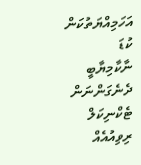އަހަމިއްޔަތުކަން ކުޑަ
ނާކާމިޔާބީ ދެނެގަންނަން ޓެކްނިކަލް ރިވިއުއެއް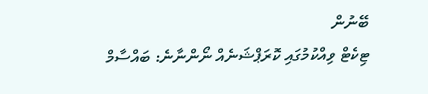ބޭނުން
ޓިކެޓް ވިއްކުމުގައި ކޮރަޕްޝަނެއް ނޯންނާނެ: ބައްސާމް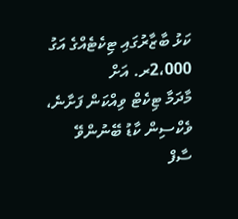ކަޅު ބާޒާރުގައި ޓިކެޓެއްގެ އަގު 2،000ރ. އަށް
މާދަމާ ޓިކެޓް ވިއްކަން ފަށާނެ، ވެކްސިން ކާޑު ބޭނުންވޭ
ސާފް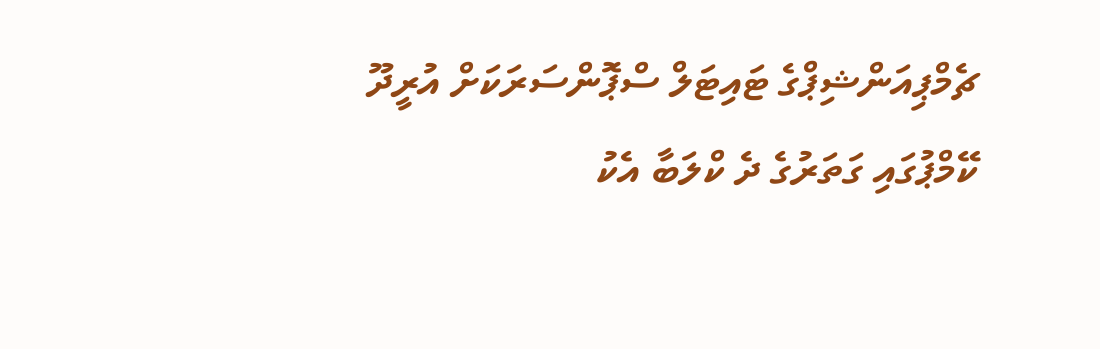ޗެމްޕިއަންޝިޕްގެ ޓައިޓަލް ސްޕޮންސަރަކަށް އުރީދޫ
ކޭމްޕުގައި ގަތަރުގެ ދެ ކްލަބާ އެކު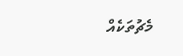މެޗުތަކެއް